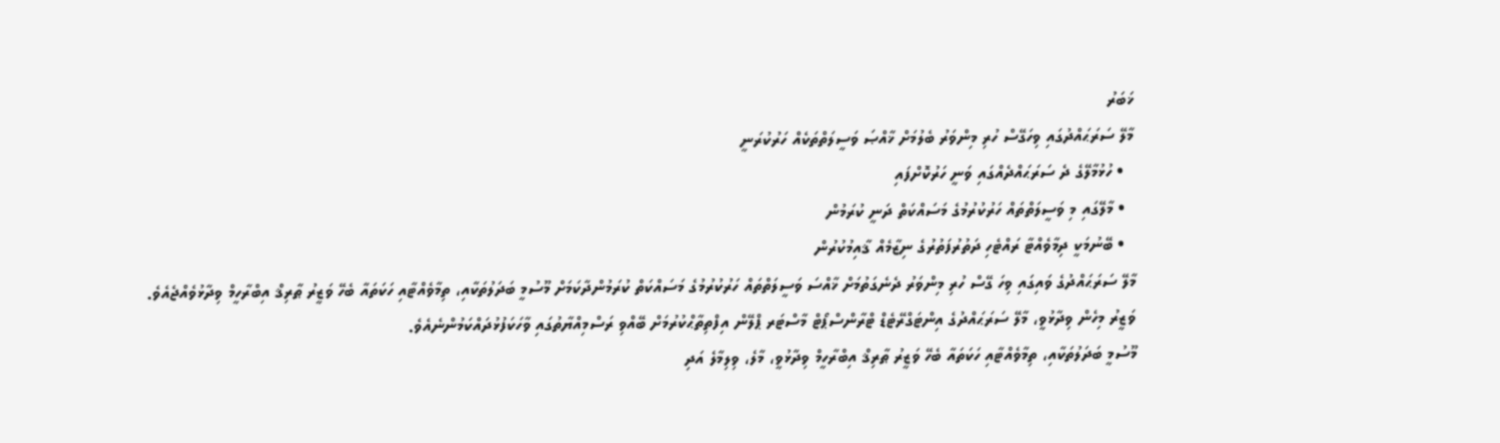ޚަބަރު
މާލޭ ސަރަޙައްދުގައި ވިހަގޭސް ހުރި މިންވަރު ބެލުމަށް ޚާއްޞަ ވަސީލަތްތަކެއް ހަރުކުރަނީ
  • ހުޅުމާލޭގެ ދެ ސަރަޙައްދެއްގައި ވަނީ ހަރުކޮށްފައި
  • މާލޭގައި މި ވަސީލަތްތައް ހަރުކުރުމުގެ މަސައްކަތް ދަނީ ކުރަމުން
  • ބޭނުމަކީ ދިމާވެއްޓާ ރައްޓެހި ދަތުރުފަތުރުގެ ނިޒާމެއް ޤާއިމުކުރުން
މާލޭ ސަރަޙައްދުގެ ވައިގައި ވިހަ ގޭސް ހުރި މިންވަރު ދެނެގަތުމަށް ޚާއްސަ ވަސީލަތްތައް ހަރުކުރުމުގެ މަސައްކަތް ކުރަމުންދާކަމަށް މޫސުމީ ބަދަލުތަކާއި، ތިމާވެއްޓާއި ހަކަތައާ ބެހޭ ވަޒީރު ޠާރިޤް އިބްރާހީމް ވިދާޅުވެއްޖެއެވެ.
ވަޒީރު މިހެން ވިދާޅުވީ، މާލޭ ސަރަޙައްދުގެ އިންޓަގްރޭޓެޑް ޓްރާންސްޕޯޓް މާސްޓަރ ޕްލޭން އިފްތިތާޙްކުރުމަށް ބޭއްވި ރަސްމިއްޔާތުގައި ވާހަކަފުޅުދައްކަމުންނެއެވެ.
މޫސުމީ ބަދަލުތަކާއި، ތިމާވެއްޓާއި ހަކަތައާ ބެހޭ ވަޒީރު ޠާރިޤް އިބްރާހީމް ވިދާޅުވީ، މާލެ، ވިލިމާލެ އަދި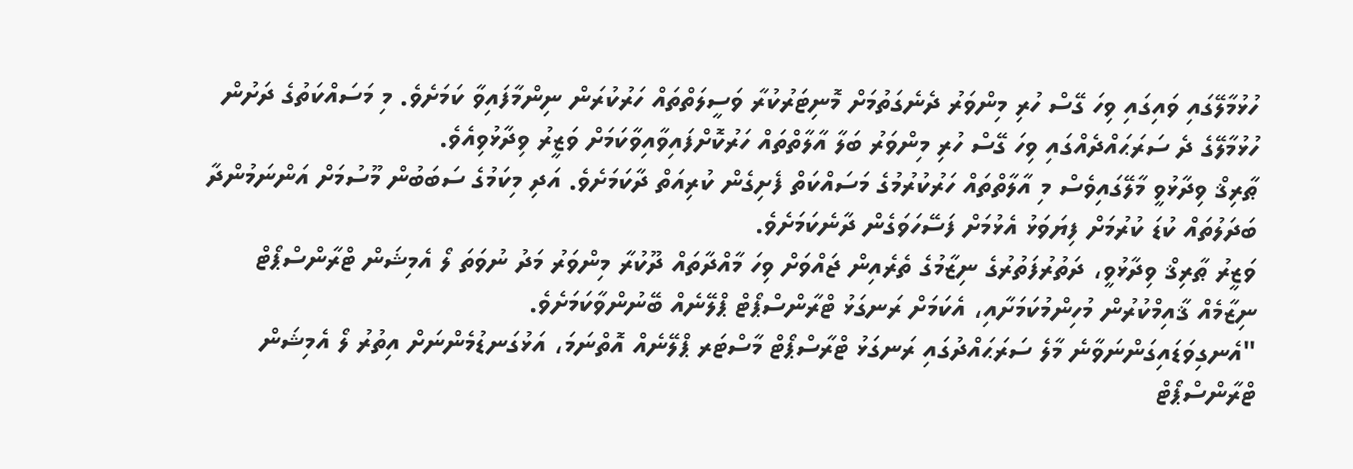ހުޅުމާލޭގައި ވައިގައި ވިހަ ގޭސް ހުރި މިންވަރު ދެނެގަތުމަށް މޮނިޓަރުކުރާ ވަސީލަތްތައް ހަރުކުރަން ނިންމާފައިވާ ކަމަށެވެ. މި މަސައްކަތުގެ ދަށުން ހުޅުމާލޭގެ ދެ ސަރަޙައްދެއްގައި ވިހަ ގޭސް ހުރި މިންވަރު ބަލާ އާލާތްތައް ހަރުކޮށްފައިވާއިވާކަމަށް ވަޒީރު ވިދާޅުވިއެވެ.
ޠާރިޤް ވިދާޅުވީ މާލޭގައިވެސް މި އާލާތްތައް ހަރުކުރުމުގެ މަސައްކަތް ފެށިގެން ކުރިއަތް ދާކަމަށެވެ. އަދި މިކަމުގެ ސަބަބުން މޫސުމަށް އަންނަމުންދާ ބަދަލުތައް ކުޑަ ކުރުމަށް ފިޔަވަޅު އެޅުމަށް ފަސޭހަވަގެން ދާނެކަމަށެވެ.
ވަޒީރު ޠާރިޤް ވިދާޅުވީ، ދަތުރުފަތުރުގެ ނިޒާމުގެ ތެރެއިން ޖައްވަށް ވިހަ މާއްދާތައް ދޫކުރާ މިންވަރު މަދު ނުވަތަ ލޯ އެމިޝަން ޓްރާންސްޕޯޓް ނިޒާމެއް ޤާއިމްކުރުން މުހިންމުކަމަށާއި، އެކަމަށް ރަނގަޅު ޓްރާންސްޕޯޓް ޕްލޭނެއް ބޭނުންވާކަމަށެވެ.
"އެނގިވަޑައިގަންނަވާނެ މާލެ ސަރަޙައްދުގައި ރަނގަޅު ޓްރާސްޕޯޓް މާސްޓަރ ޕްލޭނެއް އޮތްނަމަ، އަޅުގަނޑުމެންނަށް އިތުރު ލޯ އެމިޝަން ޓްރާންސްޕޯޓް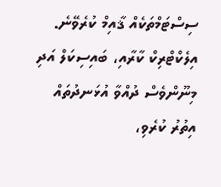ސިސްޓަމްތަކެއް ޤާއިމް ކުރެވޭނެ. އިލެކްޓްރިކް ކާރާއި، ބައިސިކަލް އަދި މިނޫންވެސް ދުއްވާ އުޅަނދުތައް އިތުރު ކުރެވި،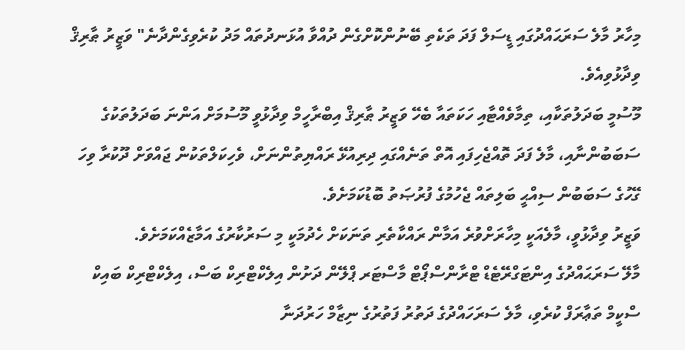މިހާރު މާލެ ސަރަޙައްދުގައި ޑީސަލް ފަދަ ތަކެތި ބޭނުންކޮށްގެން ދުއްވާ އުޅަނދުތައް މަދު ކުރެވިގެންދާނެ" ވަޒީރު ޠާރިޤް ވިދާޅުވިއެވެ.
މޫސުމީ ބަދަލުތަކާއި، ތިމާވެއްޓާއި ހަކަތައާ ބެހޭ ވަޒީރު ޠާރިޤް އިބްރާހީމް ވިދާޅުވީ މޫސުމަށް އަންނަ ބަދަލުތަކުގެ ސަބަބުންނާއި، މާލެ ފަދަ ތޮއްޖެހިފައި އޮތް ތަނެއްގައި ދިރިއުޅޭ ރައްޔިތުންނަށް، ވެހިކަލްތަކުން ޖައްވަށް ދޫކުރާ ވިހަ ގޭހުގެ ސަބަބުން ސިއްޙީ ބަލިތައް ޖެހުމުގެ ފުރުޞަތު ބޮޑުކަމަށެވެ.
ވަޒީރު ވިދާޅުވީ، މާލެއަކީ މިހާރަށްވުރެ އަމާން ރައްކާތެރި ތަނަކަށް ހެދުމަކީ މި ސަރުކާރުގެ އަމާޒެއްކަމަށެވެ.
މާލޭ ސަރަޙައްދުގެ އިންޓަގްރޭޓެޑް ޓްރާންސްޕޯޓް މާސްޓަރ ޕްލޭން ދަށުން އިލެކްޓްރިކް ބަސް، އިލެކްޓްރިކް ބައިކް ސްކީމް ތަޢާރަފް ކުރެވި، މާލެ ސަރަހައްދުގެ ދަތުރު ފަތުރުގެ ނިޒާމް ހަރުދަނާ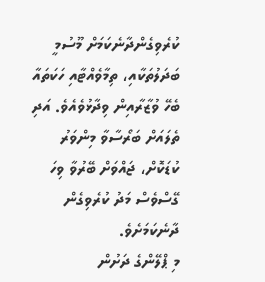ކުރެވިގެންދާނެކަމަށް މޫސުމީ ބަދަލުތަކާއި، ތިމާވެއްޓާއި ހަކަތައާ ބެހޭ ވުޒާރާއިން ވިދާޅުވެއެވެ. އަދި ތެލައަށް ބަރޯސާވާ މިންވަރު ކުޑަކޮށް، ޖައްވަށް ބޭރުވާ ވިހަ ގޭސްވެސް މަދު ކުރެވިގެން ދާނެކަމަށެވެ.
މި ޕްލޭންގެ ދަށުން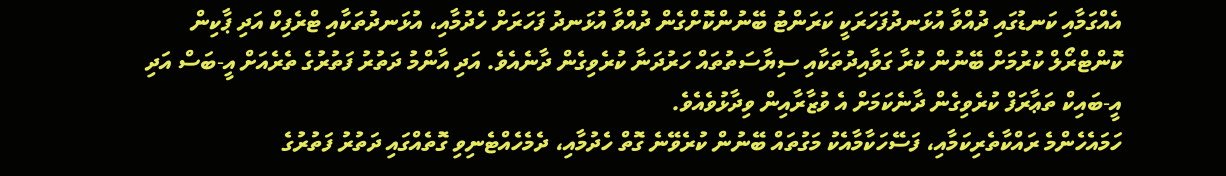އެއްގަމާއި ކަނޑުގައި ދުއްވާ އުޅަނދުފަހަރަކީ ކަރަންޓު ބޭނުންކޮށްގެން ދުއްވާ އުޅަނދު ފަހަރަށް ހެދުމާއި، އުޅަނދުތަކާއި ޓްރެފިކް އަދި ޕާކިން ކޮންޓްރޯލް ކުރުމަށް ބޭނުން ކުރާ ގަވާއިދުތަކާއި ސިޔާސަތުތައް ހަރުދަނާ ކުރެވިގެން ދާނެއެވެ. އަދި އާންމު ދަތުރު ފަތުރުގެ ތެރެއަށް އީ-ބަސް އަދި އީ-ބައިކް ތަޢާރަފް ކުރެވިގެން ދާނެކަމަށް އެ ވުޒާރާއިން ވިދާޅުވެއެވެ.
ހަމައެހެންމެ ރައްކާތެރިކަމާއި، ފަސޭހަކާމާއެކު މަގުތައް ބޭނުން ކުރެވޭނެ ގޮތް ހެދުމާއި، ދެމެހެއްޓެނިވި ގޮތެއްގައި ދަތުރު ފަތުރުގެ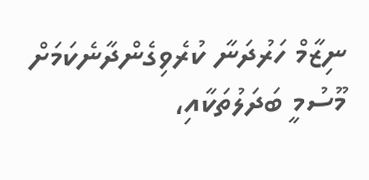ނިޒާމް ހަރުދަނާ ކުރެވިގެންދާނެކަމަށް މޫސުމީ ބަދަލުތަކާއި،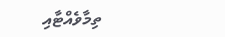ތިމާވެއްޓާއި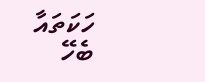ހަކަތައާ ބެހޭ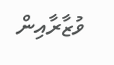ވުޒާރާއިން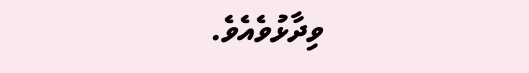ވިދާޅުވެއެވެ.